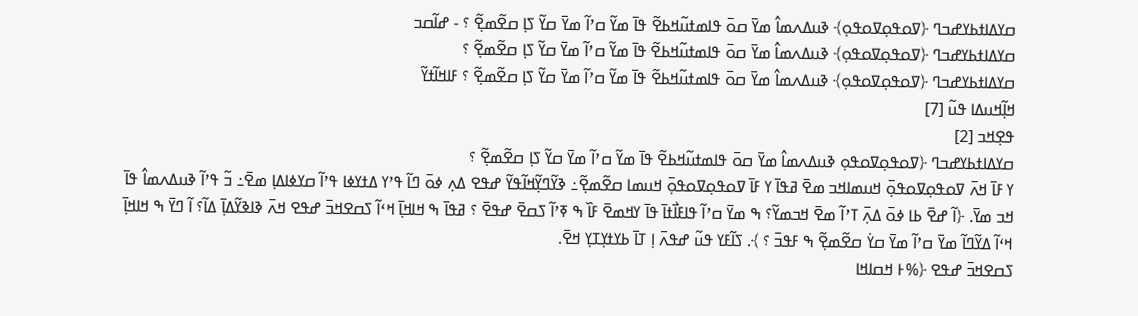ߛߌߡߊߙߕߌߝߏߣ ﴿ߜߋߟߋ߲ߜߋߟߋ߲﴾ ߢߎߡߍߘߊ߮ ߘߌ߫ ߛߋ߫ ߟߊߘߙߎ߬ߞߕߐ߬ ߟߊ߫ ߘߌ߬ ߛߴߊ߬ ߘߌ߫ ߛߌ߬ ߖߊ߲ ߛߐ߬ߘߐ߲߬ ؟ - ߝߊ߬ߛߏ
ߛߌߡߊߙߕߌߝߏߣ ﴿ߜߋߟߋ߲ߜߋߟߋ߲﴾ ߢߎߡߍߘߊ߮ ߘߌ߫ ߛߋ߫ ߟߊߘߙߎ߬ߞߕߐ߬ ߟߊ߫ ߘߌ߬ ߛߴߊ߬ ߘߌ߫ ߛߌ߬ ߖߊ߲ ߛߐ߬ߘߐ߲߬ ؟
ߛߌߡߊߙߕߌߝߏߣ ﴿ߜߋߟߋ߲ߜߋߟߋ߲﴾ ߢߎߡߍߘߊ߮ ߘߌ߫ ߛߋ߫ ߟߊߘߙߎ߬ߞߕߐ߬ ߟߊ߫ ߘߌ߬ ߛߴߊ߬ ߘߌ߫ ߛߌ߬ ߖߊ߲ ߛߐ߬ߘߐ߲߬ ؟ ߓߊߞߊ߬ߙߌ߬
ߞߊ߲߬ߞߎߡߊ ߟߎ߬ [7]
ߟߐ߲ߞߏ [2]
ߛߌߡߊߙߕߌߝߏߣ ﴿ߜߋߟߋ߲ߜߋߟߋ߲ ߢߎߡߍߘߊ߮ ߘߌ߫ ߛߋ߫ ߟߊߘߙߎ߬ߞߕߐ߬ ߟߊ߫ ߘߌ߬ ߛߴߊ߬ ߘߌ߫ ߛߌ߬ ߖߊ߲ ߛߐ߬ߘߐ߲߬ ؟
ߌ ߓߊ߫ ߞߍ߫ ߜߋߟߋ߲ߜߋߟߋ߲߫ ߞߎߘߊߞߏ ߘߐ߫ ߥߟߊ߫ ߌ ߓߊ߫ ߜߋߟߋ߲ߜߋߟߋ߲߫ ߞߎߘߊ ߛߐ߬ߘߐ߲߬߸ ߢߌ߬ߣߌ߲߬ߞߊ߬ߟߌ߬ ߝߟߐ ߡߍ߲ ߦߋ߫ ߣߊ߬ ߟߴߌ ߡߙߌߦߊ ߟߴߊ߬ ߛߌߦߊߡߊ߲ ߘߐ߫߸ ߏ߬ ߟߴߊ߬ ߢߎߡߍߘߊ߮ ߟߊ߫ ߞߏ ߘߌ߫. ﴿ߊ߬ ߝߐ߫ ߕߊ ߦߋ߫ ߡߍ߲߫ ߠߴߊ߬ ߘߐ߫ ߞߏߘߌ߬؟ ߒ ߘߌ߫ ߛߴߊ߬ ߟߊߓߊ߯ߙߊ߫ ߟߊ߫ ߌߞߘߐ߫ ߓߊ߰ ߒ ߧߴߊ߬ ߖߛߐ߫ ߝߟߐ߫ ؟ ߥߟߊ߫ ߒ ߞߊߞߊ߲߫ ߞߵߊ߬ ߖߛߐߞߏ߫ ߝߟߐ ߞߍ߫ ߢߊߢߌ߬ߡߊ߲߫ ߡߊ߬؟ ߊ߬ ߣߌ߫ ߒ ߞߊߞߊ߲߫ ߞߵߊ߬ ߡߌ߬ߣߊ߬ ߘߌ߫ ߛߴߊ߬ ߘߌ߫ ߛߌ߭ ߛߐ߬ߘߐ߲߬ ߒ ߓߟߏ߫ ؟ ﴾. ߖߊ߬ߓߌ ߟߎ߬ ߝߟߍ߫ ߊ߲ ߠߊ߫ ߕߌߙߌ߲ߠߌ߲ ߞߐ߫.
ߖߛߐߞߏ߫ ߝߟߐ ﴿%߅ ߞߛߊߞߊ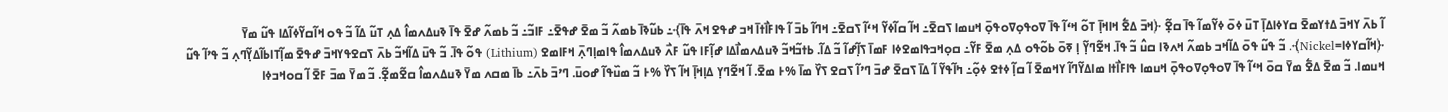ߊ߬ ߕߍ߫ ߌߞߏ߫ ߡߙߌߘߐ߫ ߛߌߦߊߡߊ߲߫ ߠߎ߫ ߦߋ߫ ߦߌ߬ߘߊ߬ ߟߊ߫ ߛߐ߲߬ ﴿ߞߏ߫ ߡߐ߱ ߞߊߞߊ߲߫ ߠߋ߬ ߞߵߊ߬ ߟߊ߫ ߜߋߟߋ߲ߜߋߟߋ߲߫ ߞߎߘߊ ߖߛߐ߫߸ ߞߊ߬ ߛߊ߬ߦߌ߬ ߞߵߊ߬ ߖߛߐ߫߸ ߞߣߊ߬ ߕߏ߫ ߊ߬ ߟߊߓߊ߯ߙߊ߫ ߞߏ ߝߟߐ ߞߍ߫ ߟߊ߫﴾߸ ߕߎ߬ߢߊ߫ ߕߘߍ߬ ߏ߬ ߘߐ߫ ߝߟߐ߫߸ ߓߊߏ߬߸ ߏ߬ ߕߘߍ߬ ߝߐ߫ ߟߊ߫ ߢߎߡߍߘߊ߮ ߡߍ߲ ߠߎ߬ ߡߊ߬ ߏ߬ ߟߋ ߞߊ߬ߛߌ߬ߦߊ߬ߡߊ ߟߎ߬ ߘߌ߫ ﴿ߞߊ߬ߛߌߦߊ=Nickel﴾. ߏ߬ ߟߎ߬ ߟߋ߫ ߡߊ߬ߞߏ ߕߘߍ߬ ߞߍߢߊ ߛߎ߮ ߏ߬ ߟߊ߫. ߞߐ߬ߣߌ߲߬ ߊ߲ ߧߋ߫ ߕߋ߬ߟߋ ߡߍ߲ ߘߐ߫ ߓߌ߬߸ ߛߋ߲ߞߏߟߊߘߐߦߊ ߓߘߊ߫ ߖߊ߲߬ߝߊ߬ ߏ߬ ߡߊ߬. ߕߙߏ߬ߞߏ߬ ߢߎߡߍߘߊ߯ߡߊ ߝߊ߲߬ߓߊ ߟߎ߬ ߓߍ߯ ߢߎߡߍߘߊ߮ ߟߊߘߊ߲ߣߍ߲߫ ߞߓߊߘߐ (Lithium) ߟߋ߬ ߟߊ߫. ߏ߬ ߟߎ߫ ߡߊ߬ߞߏ߬ ߕߍ߫ ߖߛߐߟߌߞߏ߫ ߝߟߐ߫ ߘߊ߲߬ߠߊߕߊ߬ߡߌ߲߬ߣߍ߲ ߏ߬ ߟߴߊ߬ ߟߎ߬ ߞߎߘߊ. ߏ߬ ߘߐ߫ ߡߐ߱ ߘߌ߫ ߛߋ߫ ߞߵߊ߬ ߟߊ߫ ߜߋߟߋ߲ߜߋߟߋ߲߫ ߞߎߘߊ ߟߊߓߊ߯ߙߊ ߘߊߡߌ߬ߣߊ߬ ߌߞߘߐ߫ ߊ߬ ߛߊ߲߬ ߦߙߐ ߦߋ߲߬߸ ߤߊ߬ߟߌ߬ ߊ߬ ߡߊ߫ ߖߛߐ߫ ߝߏ߫ ߣߴߊ߬ ߖߛߐ ߖߌ߰ ߘߊ߫ %߅ ߘߐ߫. ߊ߬ ߞߐ߬ߣߌ߲ ߡߊ߲ߞߊ߲߫ ߞߊ߬ ߖߌ߰ %߅ ߏ߬ ߘߎ߰ߟߊ߬ ߝߋߎ߫. ߣߴߏ߫ ߕߍ߫߸ ߕߊ߫ ߘߛߍ ߘߌ߫ ߢߎߡߍߘߊ߮ ߛߐ߬ߘߐ߲߬. ߏ߬ ߘߌ߫ ߘߏ߫ ߓߐ߫ ߊ߬ ߛߋߞߏߦߊ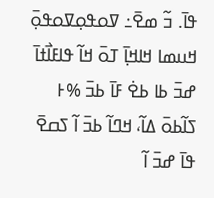ߟߊ߫. ߏ߬ ߘߐ߫߸ ߜߋߟߋ߲ߜߋߟߋ߲߫ ߞߎߘߊ ߞߊߞߊ߲߫ ߠߋ߫ ߞߊ߬ ߟߊߓߊ߯ߙߊ߫ ߝߏ߫ ߕߊ ߕߐ߭ ߓߊ߫ ߕߏ߫ %߅ ߖߊ߬ߕߋ߫ ߡߊ߬، ߞߣߊ߬ ߕߏ߫ ߊ߬ ߖߛߐ߫ ߟߊ߫ ߝߏ߫ ߊ߬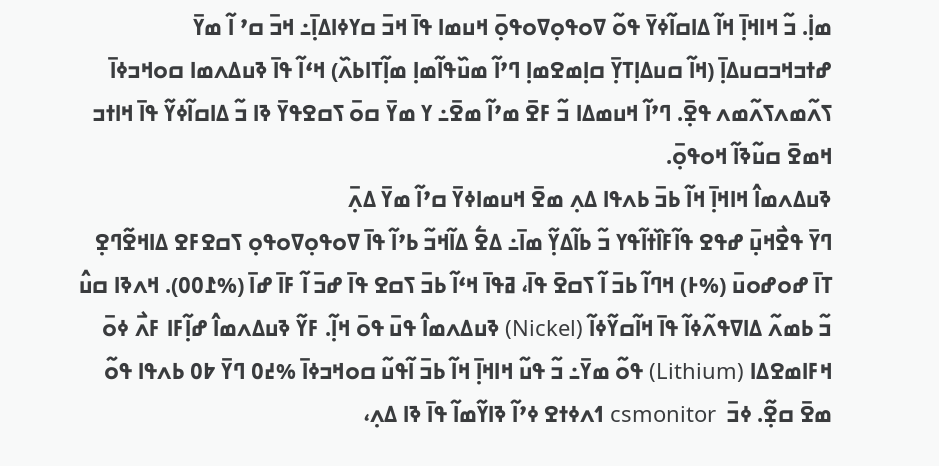ߘߊ߲߭. ߏ߬ ߞߊߞߊ߲߫ ߞߊ߬ ߡߊߛߊ߬ߦߌ߫ ߟߋ߬ ߜߋߟߋ߲ߜߋߟߋ߲߫ ߞߎߘߊ ߟߊ߫ ߞߏ߫ ߛߌߦߊߡߊ߲߫߸ ߞߏ߫ ߛߴ ߊ߬ ߘߌ߫ ߝߙߏߞߏߛߎߡߊ߲߫ (ߞߊ߬ ߛߎߡߊ߲ߠߌ߲߫ ߛߊ߲ߘߐߘߊ߲ ߣߴߊ߬ ߘߎ߰ߟߊ߬ߘߊ߲ ߘߊ߲߬ߠߊߕߍ߰) ߞߵߊ߬ ߟߊ߫ ߢߎߡߍߘߊ ߛߋߞߏߦߊ߫ ߖߍ߬ߘߍߖߍ߬ߘߍ ߟߐ߲߫. ߣߴߊ߬ ߞߎߘߡߊ ߏ߬ ߓߐ߫ ߘߴߊ߬ ߘߐ߫߸ ߌ ߘߌ߫ ߛߋ߫ ߖߛߐߟߌ߫ ߢߊ ߏ߬ ߡߊߛߊ߬ߦߌ߬ ߟߊ߫ ߞߊߙߏ ߞߘߐ߫ ߛߎ߬ߢߊ߬ ߞߋߟߋ߲߫.
ߢߎߡߍߘߊ߮ ߞߊߞߊ߲߫ ߞߊ߬ ߕߏ߫ ߕߍߟߊ ߡߍ߲ ߘߐ߫ ߞߎߘߊߦߌ߫ ߛߴߊ߬ ߘߌ߫ ߡߍ߲߫
ߣߌ߫ ߟߐ߯ߞߎ߲߫ ߝߟߐ ߟߊ߬ߓߊ߰ߙߊ߬ߟߌ ߏ߬ ߕߊ߬ߡߌ߲߬ ߘߊ߫߸ ߡߐ߱ ߡߊ߬ߞߏ߬ ߕߴߊ߬ ߟߊ߫ ߜߋߟߋ߲ߜߋߟߋ߲ ߖߛߐߓߐ ߡߊߞߐ߬ߣߐ߲ ߠߊ߫ ߝߋߝߋߎ߫ (%߅) ߞߣߊ߬ ߕߏ߫ ߊ߬ ߖߛߐ߫ ߟߊ߫، ߥߟߊ߫ ߞߵߊ߬ ߕߏ߫ ߖߛߐ ߟߊ߫ ߝߏ߫ ߊ߬ ߓߊ߫ ߝߊ߫ (%߁߀߀). ߞߍߢߊ ߛߎ߮ ߏ߬ ߕߘߍ߬ ߡߊߜߟߍ߬ߦߊ߬ ߟߊ߫ ߞߊ߬ߛߌ߬ߦߊ߬ (Nickel) ߢߎߡߍߘߊ߮ ߟߎ߫ ߟߋ߫ ߞߊ߲߬. ߓߌ߬ ߢߎߡߍߘߊ߮ ߝߊ߲߬ߓߊ ߓߍ߯ ߦߋ߫ ߞߓߊߘߐߡߊ (Lithium) ߟߋ߬ ߘߌ߫߸ ߏ߬ ߟߎ߬ ߞߊߞߊ߲߫ ߞߊ߬ ߕߏ߫ ߊ߬ߟߎ߬ ߛߋߞߏߦߊ߫ %߄߀ ߣߌ߫ ߈߀ ߕߍߟߊ ߟߋ߬ ߘߐ߫ ߛߐ߲߬. ߦߏ߫  csmonitor ߗߍߦߙߐ ߦߴߊ߬ ߢߊߌ߬ߘߊ߬ ߟߊ߫ ߢߊ ߡߍ߲،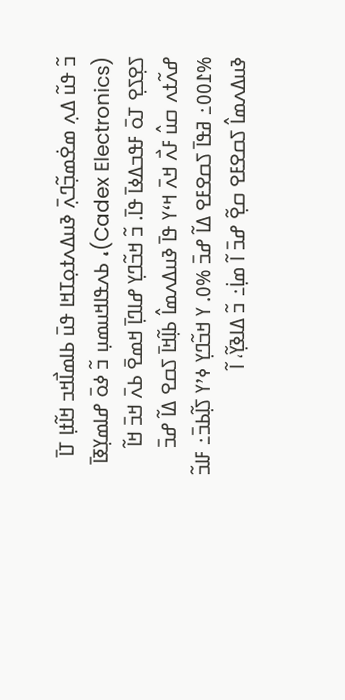ߏ߬ ߟߎ߬ ߡߍ߲ ߘߐ߭ߘߏ߲߬ߣߍ߲߫ ߢߎߡߍߙߋ߲ߠߞߊ ߟߎ߫ ߕߊߘߊ߯ߞߏ ߞߊ߬ߙߊ߲ ߠߊ߫ (Cadex Electronics)، ߕߍߟߊߞߎߘߎ߲ ߏ߬ ߦߋ߫ ߝߊߘߌ߲ߧߊ߫ ߖߐ߲ߖߐ߲ ߠߋ߫ ߓߟߏߡߦߊ߫ ߟߊ߫. ߏ߬ ߞߏ߬ߣߌ߲ ߝߊߣߊ߲߫ ߞߘߐ߫ ߕߍ߫ ߞߏ߫ ߞߊ߬ ߝߍ߬ߙߍ ߛߎ߮ ߓߍ߯ ߞߍ߫ ߞߵߌ ߟߊ߫ ߢߎߡߍߘߊ߮ ߕߊ߲߬ߞߊ߫ ߖߛߐ ߡߊ߬ ߝߏ߫ %߁߀߀߸ ߥߟߊ߫ ߖߛߐߓߐ ߡߊ߬ ߝߏ߫ %߀. ߌ ߞߏ߬ߣߌ߲ ߦߴߌ ߖߊ߲߬ߕߏ߫߸ ߓߊߏ߬ ߢߎߡߍߘߊ߮ ߖߛߐߓߐ ߛߐ߲߬ ߝߏ߫ ߊ߬ ߘߊ߲߭߸ ߏ߬ ߡߊߢߌ߲߬، ߊ߬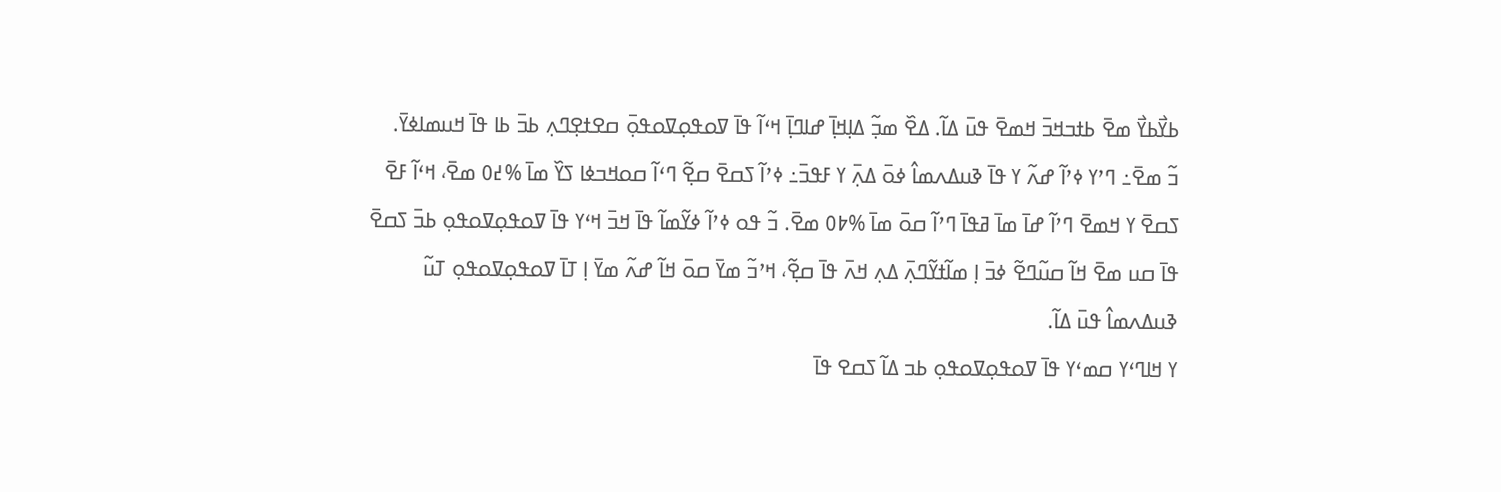ߕߌ߯ߕߌ߯ ߘߐ߫ ߕߙߏߞߏ߫ ߞߘߐ߫ ߟߎ߫ ߡߊ߬. ߡߐ߰ ߘߏ߲߬ ߡߊ߲ߞߊ߲߫ ߝߊߣߊ߲߫ ߞߵߊ߬ ߟߊ߫ ߜߋߟߋ߲ߜߋߟߋ߲߫ ߛߐߙߐ߲ߣߍ߲ ߕߏ߫ ߕߊ ߟߊ߫ ߞߎߘߊߦߌ߫.
ߏ߬ ߘߐ߫߸ ߣߴߌ ߦߴߊ߬ ߝߍ߬ ߌ ߟߊ߫ ߢߎߡߍߘߊ߮ ߦߋ߫ ߡߍ߲߫ ߌ ߓߟߏ߫߸ ߦߴߊ߬ ߖߛߐ߫ ߛߐ߲߬ ߣߵߊ߬ ߛߋߞߏߦߊ ߖߌ߰ ߘߊ߫ %߄߀ ߘߐ߫، ߞߵߊ߬ ߓߐ߫ ߖߛߐ߫ ߌ ߞߘߐ߫ ߣߴߊ߬ ߝߊ߫ ߘߊ߫ ߥߟߊ߫ ߣߴߊ߬ ߛߋ߫ ߘߊ߫ %߈߀ ߘߐ߫. ߏ߬ ߟߋ ߦߴߊ߬ ߦߌ߬ߘߊ߬ ߟߊ߫ ߞߏ߫ ߞߵߌ ߟߊ߫ ߜߋߟߋ߲ߜߋߟߋ߲ ߕߏ߫ ߖߛߐ߫ ߟߊ߫ ߛߎ ߘߐ߫ ߞߊ߬ ߛߎ߬ߣߐ߬ ߦߏ߫ ߊ߲ ߘߊ߬ߙߌ߬ߣߍ߲߫ ߡߍ߲ ߞߍ߫ ߟߊ߫ ߛߐ߲߬، ߞߴߏ߬ ߘߌ߫ ߛߋ߫ ߞߊ߬ ߝߍ߬ ߘߌ߫ ߊ߲ ߠߊ߫ ߜߋߟߋ߲ߜߋߟߋ߲ ߠߎ߬ ߢߎߡߍߘߊ߮ ߟߎ߫ ߡߊ߬.
ߌ ߞߊߣߵߌ ߛߘߵߌ ߟߊ߫ ߜߋߟߋ߲ߜߋߟߋ߲ ߕߏ ߡߊ߬ ߖߛߐ ߟߊ߫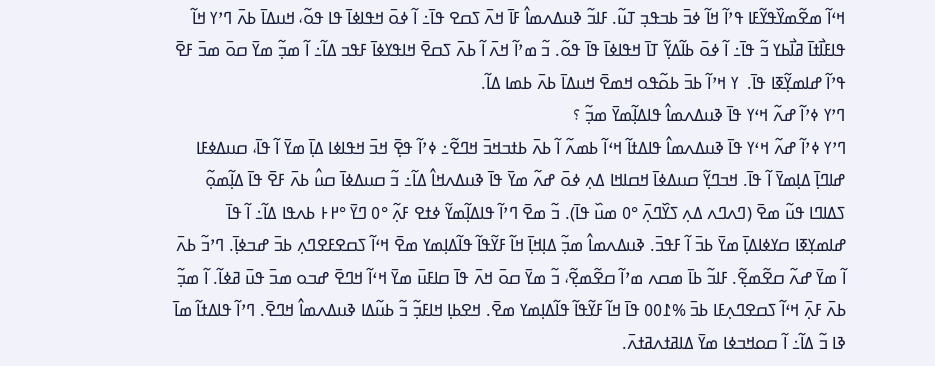ߞߵߊ߬ ߘߐ߬ߘߌ߰ߟߌ߬ߓߊ ߟߴߊ߬ ߞߊ߬ ߦߏ߫ ߕߏߟߏ߲ ߠߎ߬. ߓߊߏ߬ ߢߎߡߍߘߊ߮ ߓߊ߫ ߞߍ߫ ߖߛߐ ߟߊ߫߸ ߊ߬ ߦߋ߫ ߞߟߊߦߊ߫ ߟߊ ߟߋ߬، ߞߎߡߊ߫ ߕߍ߫ ߣߴߌ ߞߊ߬ ߟߊߓߊ߯ߙߊ߫ ߥߊ߯ߕߌ ߏ߬ ߟߊ߫߸ ߊ߬ ߦߋ߫ ߕߊ߬ߡߌ߲߬ ߠߊ߫ ߞߟߊߦߊ߫ ߟߊ߫ ߟߋ߬. ߏ߬ ߘߴߊ߬ ߞߍ߫ ߊ߬ ߕߍ߫ ߖߛߐ߫ ߞߊߟߌߦߊ߫ ߓߟߏ ߡߊ߬߸ ߊ߬ ߘߏ߲߬ ߘߌ߫ ߛߋ߫ ߘߏ߫ ߓߐ߫ ߟߴߊ߬ ߝߊߘߌ߲߬ߧߊ ߟߊ߫.  ߌ ߞߴߊ߬ ߕߏ߫ ߕߋ߬ߟߋ ߞߘߐ߫ ߞߎߡߊ߫ ߕߍ߫ ߕߘߊ ߡߊ߬.
ߣߴߌ ߦߴߊ߬ ߝߍ߬ ߞߵߌ ߟߊ߫ ߢߎߡߍߘߊ߮ ߟߊߡߊ߲߬ߘߌ߫ ߘߏ߲߬ ؟
ߣߴߌ ߦߴߊ߬ ߝߍ߬ ߞߵߌ ߟߊ߫ ߢߎߡߍߘߊ߮ ߟߊߡߙߊ߬ ߞߵߊ߬ ߕߘߍ߬ ߊ߬ ߕߍ߫ ߕߙߏߞߏ߫ ߞߣߐ߬߸ ߦߴߊ߬ ߟߐ߲߫ ߞߏ߫ ߞߟߊߦߊ ߡߊ߲߫ ߘߌ߫ ߊ߬ ߟߊ߫، ߛߎߡߦߓߊ ߝߊߣߊ߲߫ ߡߊ߲ߘߌ߫ ߊ߬ ߟߊ߫. ߞߏߣߌ߲߬ ߛߎߡߦߊ߫ ߞߛߊߞߊ ߡߍ߲ ߦߋ߫ ߝߍ߬ ߘߌ߫ ߟߊ߫ ߢߎߡߍߞߊ߮ ߡߊ߬߸ ߏ߬ ߛߎߡߦߊ߫ ߛߎ߮ ߕߍ߫ ߓߐ߫ ߟߊ߫ ߡߊ߲߬ߘߋ߲߬ ߖߡߊߣߊ ߟߎ߬ ߘߐ߫ (ߣߍߣߍ ߡߍ߲ ߖߌ߰ߣߍ߲߫ °߀ ߘߎ߰ ߟߊ߫). ߏ߬ ߘߐ߫ ߣߴߊ߬ ߟߊߡߊ߲߬ߘߌ߬ ߦߙߐ ߓߍ߲߬ °߀ ߣߌ߫ °߂߅ ߕߍߟߊ ߡߊ߬߸ ߊ߬ ߟߊ߫ ߝߊߘߌ߲ߧߊ ߛߌߦߊߡߊ߲߫ ߘߌ߫ ߕߏ߫ ߊ߬ ߓߟߏ߫. ߢߎߡߍߘߊ߮ ߘߏ߲߬ ߡߊ߲ߞߊ߲߫ ߞߊ߬ ߓߌ߬ߟߊ߬ ߟߊ߬ߡߊ߲ߘߌ ߘߐ߫ ߞߵߊ߬ ߖߛߐߓߐߣߍ߲ ߕߏ߫ ߝߏߦߊ߲߫. ߣߴߏ߬ ߕߍ߫ ߊ߬ ߘߌ߫ ߝߍ߬ ߛߐ߬ߘߐ߲߬. ߓߊߏ߬ ߕߊ߫ ߘߛߍ ߘߴߊ߬ ߛߐ߬ߘߐ߲߬، ߏ߬ ߘߌ߫ ߛߋ߫ ߞߍ߫ ߟߊ߫ ߛߊߓߎ߫ ߘߌ߫ ߞߵߊ߬ ߞߣߐ߫ ߝߏߋ ߘߏ߫ ߟߎ߫ ߥߦߊ߬. ߊ߬ ߘߏ߲߬ ߕߍ߫ ߓߍ߲߫ ߞߵߊ߬ ߖߛߐߣߍ߲ߓߊ ߕߏ߫ %߁߀߀ ߟߊ߫ ߞߊ߬ ߓߌ߬ߟߊ߬ ߟߊ߬ߡߊ߲ߘߌ ߘߐ߫. ߞߐߕߊ߲ ߞߊߓߏ߲߬ ߏ߬ ߕߎ߬ߡߊ ߢߎߡߍߘߊ߮ ߞߣߐ߫. ߣߴߊ߬ ߟߊߡߙߊ߬ ߘߊ߫ ߢߊ ߏ߬ ߡߊ߬߸ ߊ߬ ߛߋߞߏߦߊ ߘߌ߫ ߡߊߥߙߍߥߙߍ߫.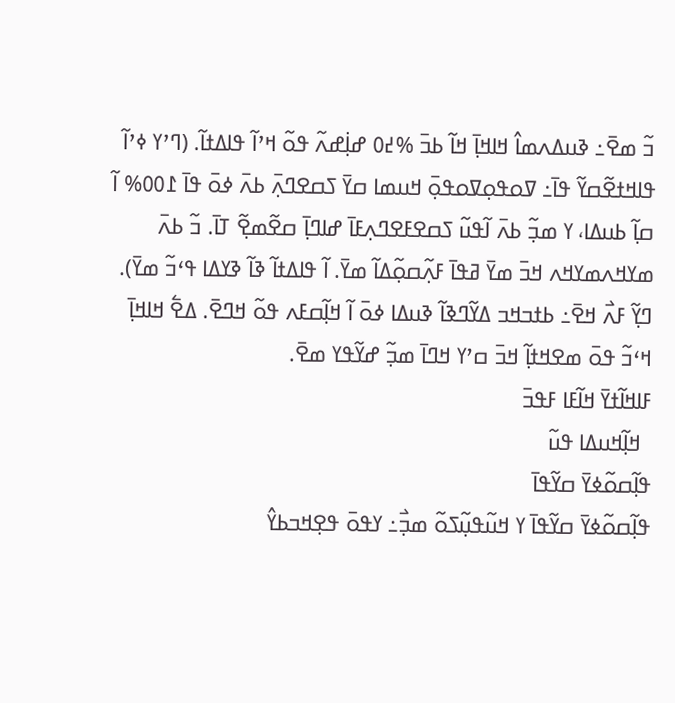ߏ߬ ߘߐ߫߸ ߢߎߡߍߘߊ߮ ߞߊߞߊ߲߫ ߞߊ߬ ߕߏ߫ %߄߀ ߝߊ߲߭ߝߍ߬ ߟߋ߬ ߞߴߊ߬ ߟߊߡߙߊ߬. (ߣߴߌ ߦߴߊ߬ ߟߊߞߙߐ߬ߛߌ߬ ߟߊ߫߸ ߜߋߟߋ߲ߜߋߟߋ߲߫ ߞߎߘߊ ߛߌ߫ ߖߛߐߣߍ߲߫ ߕߍ߫ ߦߋ߫ ߟߊ߫ ߁߀߀% ߊ߬ ߛߊ߲߬ ߕߎߡߊ، ߌ ߘߏ߲߬ ߕߍ߫ ߊ߬ߟߎ߬ ߖߛߐߓߐߣߍ߲ߓߊ߫ ߝߊߣߊ߲߫ ߛߐ߬ߘߐ߲߬ ߠߊ߫. ߏ߬ ߕߍ߫ ߘߌߞߍߘߌߞߍ ߞߏ߫ ߘߌ߫ ߥߟߊ߫ ߓߍ߲߬ߛߋ߲߬ߡߊ߬ ߘߌ߫. ߊ߬ ߟߊߡߙߊ߬ ߢߊ߬ ߢߌߡߊ ߟߵߏ߬ ߘߌ߫).
ߣߌ߲߬ ߓߍ߯ ߞߐ߫߸ ߕߙߏߞߏ ߡߌ߬ߣߢߊ߬ ߢߎߡߊ ߦߋ߫ ߊ߬ ߞߊ߲߬ߛߓߍ ߟߋ߬ ߞߣߐ߫. ߡߐ߱ ߞߊߞߊ߲߫ ߞߵߏ߬ ߟߋ߫ ߘߐߞߙߊ߲߬ ߞߏ߫ ߛߴߌ ߞߣߊ߫ ߘߏ߲߬ ߝߌ߬ߟߌ ߘߐ߫.
ߓߊߞߊ߬ߙߌ߫ ߞߊ߬ߓߊ ߓߟߏ߫
  ߞߊ߲߬ߞߎߡߊ ߟߎ߬
ߟߊ߲߬ߛߋ߬ߦߌ߫ ߛߌ߬ߟߊ߫
ߟߊ߲߬ߛߋ߬ߦߌ߫ ߛߌ߬ߟߊ߫ ߌ ߞߎ߬ߟߎ߲߬ߖߋ߬ ߘߏ߲߯߸ ߌߟߋ߫ ߟߐ߲ߞߏߕߌ߮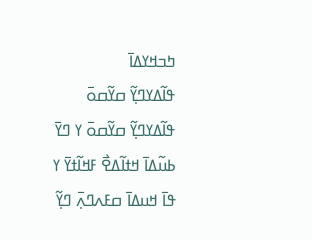ߤߏߞߌߡߊ߫
ߟߊ߬ߡߌߣߌ߲߬ ߛߌ߬ߛߋ߫
ߟߊ߬ߡߌߣߌ߲߬ ߛߌ߬ߛߋ߫ ߌ ߣߌ߫ ߕߎ߬ߡߊ߫ ߞߙߊ߬ߡߐ߯ ߓߞߊ߬ߙߌ߫ ߌ ߟߊ߫ ߞߎߡߊ߫ ߛߓߍߣߍ߲߫ ߣߌ߲߬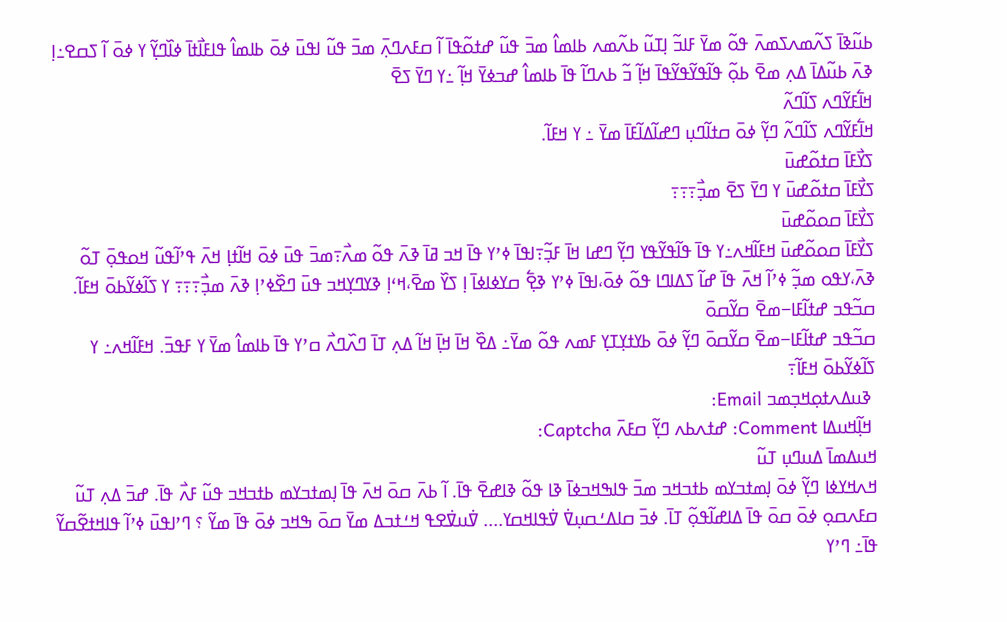ߕߎ߬ߢߊ߫ ߖߍ߬ߘߍߖߘߍ߫ ߟߋ߬ ߘߌ߫ ߓߊߏ߬ ߊ߲ߠߎ߬ ߕߍ߬ߘߍ ߕߊߘߊ߮ ߘߏ߫ ߟߎ߬ ߝߙߋ߬ߟߊ߫ ߊ߬ ߛߓߍߣߍ߲߫ ߘߏ߫ ߟߎ߬ ߊߟߎ߫ ߦߋ߫ ߕߊߘߊ߮ ߟߊߓߊ߯ߙߊ߫ ߦߊ߰ߣߌ߲߬ ߌ ߦߋ߫ ߊ߬ ߖߛߐ߸ߊ߲ ߢߍ߫ ߕߎ߬ߡߊ߫ ߡߍ߲ ߘߐ߫ ߕߋ߲߬ ߟߊ߬ߟߌ߬ߟߌ߬ߟߊ߫ ߞߊ߲߬ ߏ߬ ߕߍߣߊ߬ ߟߊ߫ ߕߊߘߊ߮ ߝߏߦߌ߫ ߞߊ߲߬ ߸ߌ ߣߌ߫ ߖߐ߫
ߞߊ߱ߓߌ߬ߣߍ ߖߊ߬ߣߍ߬
ߞߊ߱ߓߌ߬ߣߍ ߖߊ߬ߣߍ߬ ߣߌ߲߬ ߦߋ߫ ߛߙߊ߬ߣߎ߲ ߣߝߊ߬ߡߊ߬ߓߊ߫ ߘߌ߫ ߸ ߌ ߞߓߊ߬.
ߖߌ߯ߓߊ߫ ߛߙߋ߬ߝߎ߫
ߖߌ߯ߓߊ߫ ߛߙߋ߬ߝߎ߫ ߌ ߣߌ߫ ߖߐ߫ ߘߏ߲߯߹߹߹
ߖߌ߯ߓߊ߫ ߛߋߋ߬ߝߎ߫
ߖߌ߯ߓߊ߫ ߛߋߋ߬ߝߎ߫ ߞߓߊ߬ߞߍ߸ߌ ߟߊ߫ ߟߊ߬ߟߌ߬ߟߌ ߣߌ߲߬ ߣߝߊ ߞߊ߫ ߓߏ߲߬߹ߊߟߊ߫ ߦߴߌ ߟߊ߫ ߞߏ ߥߊ߫ ߢߍ߫ ߟߋ߬ ߘߍ߯߹ߘߏ߫ ߟߎ߫ ߦߋ߫ ߞߊ߬ߙߊ߲ ߞߍ߫ ߟߴߊ߬ߟߎ߬ ߞߋߟߋ߲߫ ߠߋ߬ ߢߍ߫،ߌߟߋ ߘߏ߲߬ ߦߴߊ߬ ߞߍ߫ ߟߊ߫ ߝߊ߬ ߖߡߊߣߊ ߟߋ߬ ߦߋ߫،ߊߟߊ߫ ߦߴߌ ߢߐ߲߱ ߛߌߦߊߦߊ߫ ߊ߲ ߖߌ߰ ߘߐ߫،ߞߵߊ߲ ߢߌߣߌ߲ߞߏ ߟߎ߫ ߣߐ߰ߦߴߊ߲ ߢߍ߫ ߘߏ߲߯߹߹߹ ߌ ߖߊ߬ߦߌ߬ߕߋ߫ ߞߓߊ߬.
ߛߏ߬ߟߏ ߝߙߊ߬ߓߊ−ߘߐ߫ ߛߌ߬ߛߋ߫
ߛߏ߬ߟߏ ߝߙߊ߬ߓߊ−ߘߐ߫ ߛߌ߬ߛߋ߫ ߣߌ߲߬ ߦߋ߫ ߕߌߙߌ߲ߠߌ߲ ߓߘߍ ߟߋ߬ ߘߌ߫߸ ߡߐ߰ ߞߊ߫ ߞߊ߲߫ ߞߊ߬ ߡߍ߲ ߠߊ߫ ߣߍ߰ߣߍ߯ ߛߴߌ ߟߊ߫ ߕߊߘߊ߮ ߘߌ߫ ߌ ߓߟߏ߫. ߞߓߊ߬ߞߍ߸ ߌ ߖߊ߬ߦߌ߬ߕߋ߫ ߞߓߊ߬߹
 ߢߎߡߍߙߋ߲ߞߏ߲ߘߏ Email:
 ߞߊ߲߬ߞߎߡߊ Comment: ߝߙߍߕߍ ߣߌ߲߬ ߛߓߍ߫ Captcha:
ߞߎߡߘߊ߫ ߡߎߣߎ߲ ߠߎ߬
ߞߍߞߌߦߊ ߣߌ߲߬ ߦߋ߫ ߊ߲ߘߙߏߌߘ ߕߙߏߞߏ ߘߏ߫ ߟߊߒߞߏߦߊ߫ ߢߊ ߟߋ߬ ߢߊߝߐ߫ ߟߊ߫. ߊ߬ ߕߍ߫ ߛߋ߫ ߞߍ߫ ߟߊ߫ ߊ߲ߘߙߏߌߘ ߕߙߏߞߏ ߟߎ߬ ߓߍ߯ ߟߊ߫. ߝߏ߫ ߡߍ߲ ߠߎ߬ ߛߓߍߛߋ߲ ߦߋ߫ ߛߋ߫ ߟߊ߫ ߡߊߝߊ߬ߟߋ߲߬ ߠߊ߫. ߦߏ߫ ߛߊߡߑߛߎ߲ߜ߭ ߜ߭ߟߊߞߛߌ.... ߜ߭ߎߜ߭ߐߟ ߞߑߙߏߡ ߘߌ߫ ߛߋ߫ ߒߞߏ ߦߋ߫ ߟߊ߫ ߘߌ߬ ؟ ߣߴߊߟߎ߫ ߦߴߊ߬ ߟߊߞߙߐ߬ߛߌ߬ ߟߊ߫߸ ߣߴߌ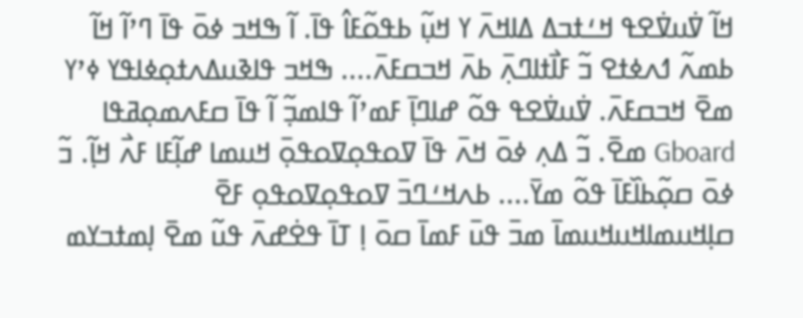ߞߊ߬ ߜ߭ߎߜ߭ߐߟ ߞߑߙߏߡ ߡߊߞߍ߫ ߌ ߞߎ߲߬ ߕߟߋ߬ߓߊ߮ ߟߊ߫. ߊ߬ ߒߞߏ ߦߋ߫ ߟߊ߫ ߣߴߊ߬ ߞߊ߬ ߕߘߍ߬ ߗߍߦߙߐ ߏ߬ ߓߊ߯ߙߊߣߍ߲߫ ߕߍ߫ ߞߏߛߓߍ߫.... ߒߞߏ ߟߊߢߎߡߍߙߋ߲ߦߊߟߌ ߦߴߌ ߘߐ߫ ߞߏߛߓߍ߫. ߜ߭ߎߜ߭ߐߟ ߟߋ߬ ߝߊߣߊ߲߫ ߓߘߴߊ߬ ߟߊߘߏ߲߬ ߊ߬ ߟߊ߫ ߛߓߍߘߋ߲ߥߟߊ Gboard ߘߐ߫. ߏ߬ ߡߍ߲ ߦߋ߫ ߞߍ߫ ߟߊ߫ ߜߋߟߋ߲ߜߋߟߋ߲߫ ߞߎߘߊ ߝߊ߲߬ߓߊ ߓߍ߯ ߞߊ߲߬. ߏ߬ ߦߋ߫ ߛߋ߲߬ߕߊ߰ߓߊ߫ ߟߋ߬ ߘߌ߫.... ߕߍߞߑߣߏ߫ ߜߋߟߋ߲ߜߋߟߋ߲ ߓߐ߫ ߛߊ߲ߞߎߘߊߞߎߞߎߘߊ߫ ߘߏ߫ ߟߎ߫ ߓߘߊ߫ ߛߋ߫ ߊ߲ ߠߊ߫ ߟߐ߭ߝߍ߫ ߟߎ߬ ߘߐ߫ ߊ߲ߘߙߏߌߘ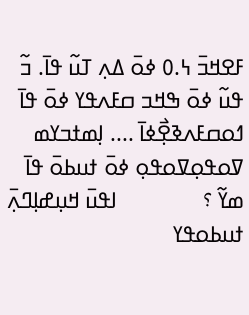ߓߐߞߏ߫ ߆.߀ ߦߋ߫ ߡߍ߲ ߠߎ߬ ߟߊ߫. ߏ߬ ߟߎ߬ ߦߋ߫ ߒߞߏ ߛߓߍߟߌ ߦߋ߫ ߟߊ߫ ߗߋߛߓߍߢߐ߲߯ߦߊ߫ .... ߊ߲ߘߙߏߌߘ ߜߋߟߋ߲ߜߋߟߋ߲ ߦߋ߫ ߙߎߕߋ߫ ߟߊ߫ ߘߌ߬ ؟               ߊߟߎ߫ ߞߎ߲ߝߊ߲ߣߍ߲߫ ߙߎߕߋߟߌ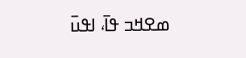ߘߐߞߏ ߟߊ߫، ߊߟߎ߫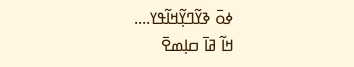ߦߋ߫ ߢߌ߬ߣߌ߲߬ߞߊ߬ߟߌ....
ߞߊ߬ ߥߊ߫ ߛߊ߲ߘߐ߫